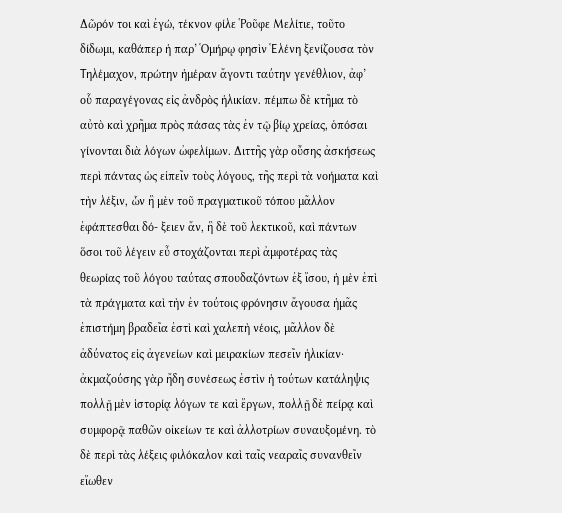Δῶρόν τοι καὶ ἐγώ, τέκνον φίλε Ῥοῦφε Μελίτιε, τοῦτο δίδωμι, καθάπερ ἡ παρ’ Ὁμήρῳ φησὶν Ἑλένη ξενίζουσα τὸν Τηλέμαχον, πρώτην ἡμέραν ἄγοντι ταύτην γενέθλιον, ἀφ’ οὗ παραγέγονας εἰς ἀνδρὸς ἡλικίαν. πέμπω δὲ κτῆμα τὸ αὐτὸ καὶ χρῆμα πρὸς πάσας τὰς ἐν τῷ βίῳ χρείας, ὁπόσαι γίνονται διὰ λόγων ὠφελίμων. Διττῆς γὰρ οὔσης ἀσκήσεως περὶ πάντας ὡς εἰπεῖν τοὺς λόγους, τῆς περὶ τὰ νοήματα καὶ τὴν λέξιν, ὧν ἣ μὲν τοῦ πραγματικοῦ τόπου μᾶλλον ἐφάπτεσθαι δό- ξειεν ἄν, ἣ δὲ τοῦ λεκτικοῦ, καὶ πάντων ὅσοι τοῦ λέγειν εὖ στοχάζονται περὶ ἀμφοτέρας τὰς θεωρίας τοῦ λόγου ταύτας σπουδαζόντων ἐξ ἴσου, ἡ μὲν ἐπὶ τὰ πράγματα καὶ τὴν ἐν τούτοις φρόνησιν ἄγουσα ἡμᾶς ἐπιστήμη βραδεῖα ἐστὶ καὶ χαλεπὴ νέοις, μᾶλλον δὲ ἀδύνατος εἰς ἀγενείων καὶ μειρακίων πεσεῖν ἡλικίαν· ἀκμαζούσης γὰρ ἤδη συνέσεως ἐστὶν ἡ τούτων κατάληψις πολλῇ μὲν ἱστορίᾳ λόγων τε καὶ ἔργων, πολλῇ δὲ πείρᾳ καὶ συμφορᾷ παθῶν οἰκείων τε καὶ ἀλλοτρίων συναυξομένη. τὸ δὲ περὶ τὰς λέξεις φιλόκαλον καὶ ταῖς νεαραῖς συνανθεῖν εἴωθεν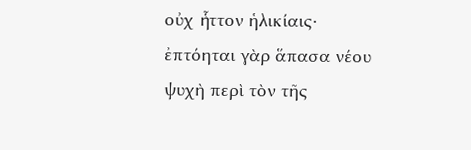οὐχ ἧττον ἡλικίαις· ἐπτόηται γὰρ ἅπασα νέου ψυχὴ περὶ τὸν τῆς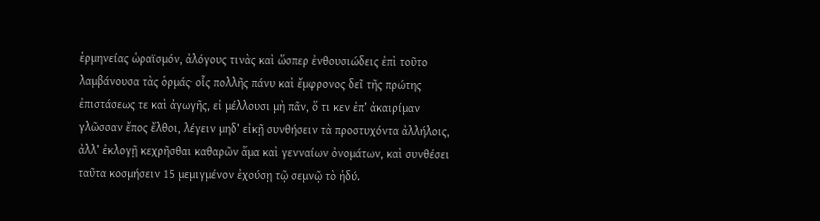ἑρμηνείας ὡραϊσμόν, ἀλόγους τινὰς καὶ ὥσπερ ἐνθουσιώδεις ἐπὶ τοῦτο λαμβάνουσα τὰς ὁρμάς· οἷς πολλῆς πάνυ καὶ ἔμφρονος δεῖ τῆς πρώτης ἐπιστάσεως τε καὶ ἀγωγῆς, εἰ μέλλουσι μὴ πᾶν, ὅ τι κεν ἐπ’ ἀκαιρίμαν γλῶσσαν ἔπος ἔλθοι, λέγειν μηδ’ εἰκῇ συνθήσειν τὰ προστυχόντα ἀλλήλοις, ἀλλ’ ἐκλογῇ κεχρῆσθαι καθαρῶν ἅμα καὶ γενναίων ὀνομάτων, καὶ συνθέσει ταῦτα κοσμήσειν 15 μεμιγμένον ἐχούσῃ τῷ σεμνῷ τὸ ἡδύ.